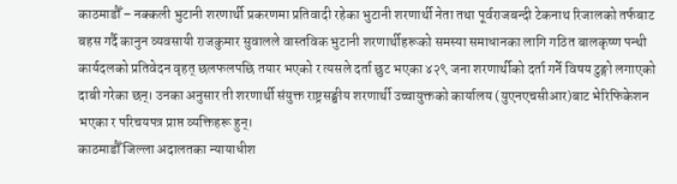काठमाडौँ – नक्कली भुटानी शरणार्थी प्रकरणमा प्रतिवादी रहेका भुटानी शरणार्थी नेता तथा पूर्वराजबन्दी टेकनाथ रिजालको तर्फबाट बहस गर्दै कानुन व्यवसायी राजकुमार सुवालले वास्तविक भुटानी शरणार्थीहरूको समस्या समाधानका लागि गठित बालकृष्ण पन्थी कार्यदलको प्रतिवेदन वृहत् छलफलपछि तयार भएको र त्यसले दर्ता छुट भएका ४२९ जना शरणार्थीको दर्ता गर्ने विषय टुङ्गो लगाएको दाबी गरेका छन्। उनका अनुसार ती शरणार्थी संयुक्त राष्ट्रसङ्घीय शरणार्थी उच्चायुक्तको कार्यालय (युएनएचसीआर)बाट भेरिफिकेशन भएका र परिचयपत्र प्राप्त व्यक्तिहरू हुन्।
काठमाडौँ जिल्ला अदालतका न्यायाधीश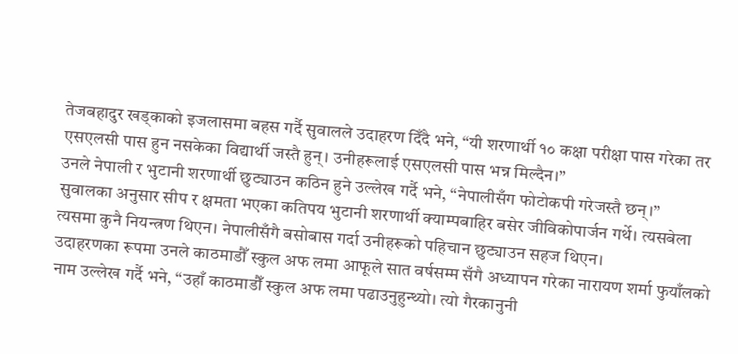तेजबहादुर खड्काको इजलासमा बहस गर्दै सुवालले उदाहरण दिँदै भने, “यी शरणार्थी १० कक्षा परीक्षा पास गरेका तर एसएलसी पास हुन नसकेका विद्यार्थी जस्तै हुन्। उनीहरूलाई एसएलसी पास भन्न मिल्दैन।”
उनले नेपाली र भुटानी शरणार्थी छुट्याउन कठिन हुने उल्लेख गर्दै भने, “नेपालीसँग फोटोकपी गरेजस्तै छन्।”
सुवालका अनुसार सीप र क्षमता भएका कतिपय भुटानी शरणार्थी क्याम्पबाहिर बसेर जीविकोपार्जन गर्थे। त्यसबेला त्यसमा कुनै नियन्त्रण थिएन। नेपालीसँगै बसोबास गर्दा उनीहरूको पहिचान छुट्याउन सहज थिएन।
उदाहरणका रूपमा उनले काठमाडौँ स्कुल अफ लमा आफूले सात वर्षसम्म सँगै अध्यापन गरेका नारायण शर्मा फुयाँलको नाम उल्लेख गर्दै भने, “उहाँ काठमाडौँ स्कुल अफ लमा पढाउनुहुन्थ्यो। त्यो गैरकानुनी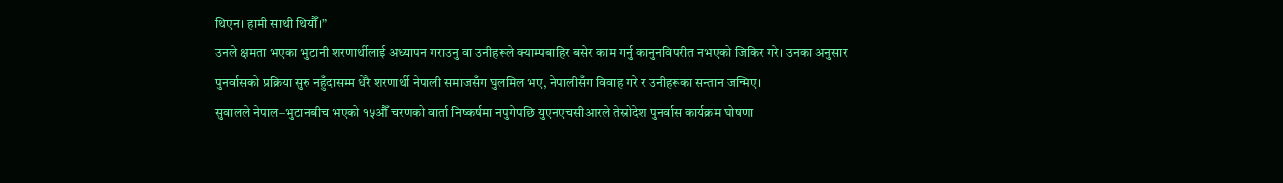थिएन। हामी साथी थियौँ।”
उनले क्षमता भएका भुटानी शरणार्थीलाई अध्यापन गराउनु वा उनीहरूले क्याम्पबाहिर बसेर काम गर्नु कानुनविपरीत नभएको जिकिर गरे। उनका अनुसार पुनर्वासको प्रक्रिया सुरु नहुँदासम्म धेरै शरणार्थी नेपाली समाजसँग घुलमिल भए, नेपालीसँग विवाह गरे र उनीहरूका सन्तान जन्मिए।
सुवालले नेपाल–भुटानबीच भएको १५औँ चरणको वार्ता निष्कर्षमा नपुगेपछि युएनएचसीआरले तेस्रोदेश पुनर्वास कार्यक्रम घोषणा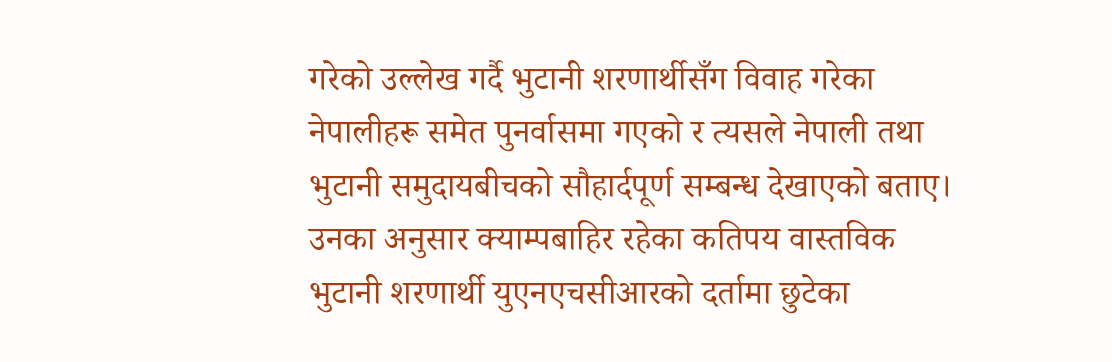गरेको उल्लेख गर्दै भुटानी शरणार्थीसँग विवाह गरेका नेपालीहरू समेत पुनर्वासमा गएको र त्यसले नेपाली तथा भुटानी समुदायबीचको सौहार्दपूर्ण सम्बन्ध देखाएको बताए।
उनका अनुसार क्याम्पबाहिर रहेका कतिपय वास्तविक भुटानी शरणार्थी युएनएचसीआरको दर्तामा छुटेका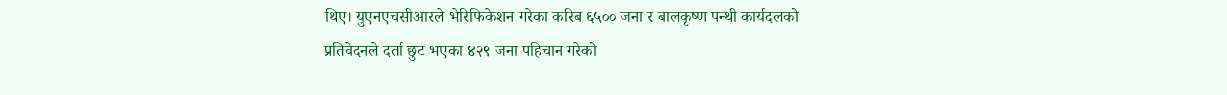थिए। युएनएचसीआरले भेरिफिकेशन गरेका करिब ६५०० जना र बालकृष्ण पन्थी कार्यदलको प्रतिवेदनले दर्ता छुट भएका ४२९ जना पहिचान गरेको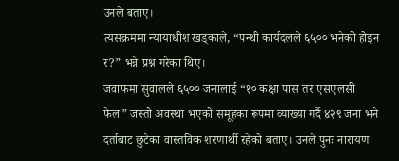उनले बताए।
त्यसक्रममा न्यायाधीश खड्काले, “पन्थी कार्यदलले ६५०० भनेको होइन र?” भन्ने प्रश्न गरेका थिए।
जवाफमा सुवालले ६५०० जनालाई “१० कक्षा पास तर एसएलसी फेल” जस्तो अवस्था भएको समूहका रूपमा व्याख्या गर्दै ४२९ जना भने दर्ताबाट छुटेका वास्तविक शरणार्थी रहेको बताए। उनले पुनः नारायण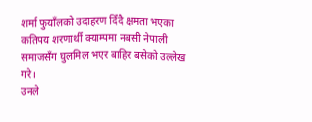शर्मा फुयाँलको उदाहरण दिँदै क्षमता भएका कतिपय शरणार्थी क्याम्पमा नबसी नेपाली समाजसँग घुलमिल भएर बाहिर बसेको उल्लेख गरे।
उनले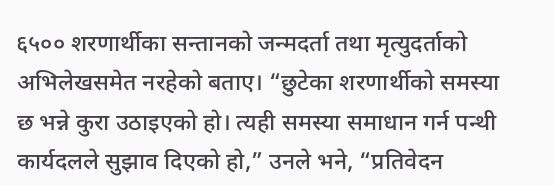६५०० शरणार्थीका सन्तानको जन्मदर्ता तथा मृत्युदर्ताको अभिलेखसमेत नरहेको बताए। “छुटेका शरणार्थीको समस्या छ भन्ने कुरा उठाइएको हो। त्यही समस्या समाधान गर्न पन्थी कार्यदलले सुझाव दिएको हो,” उनले भने, “प्रतिवेदन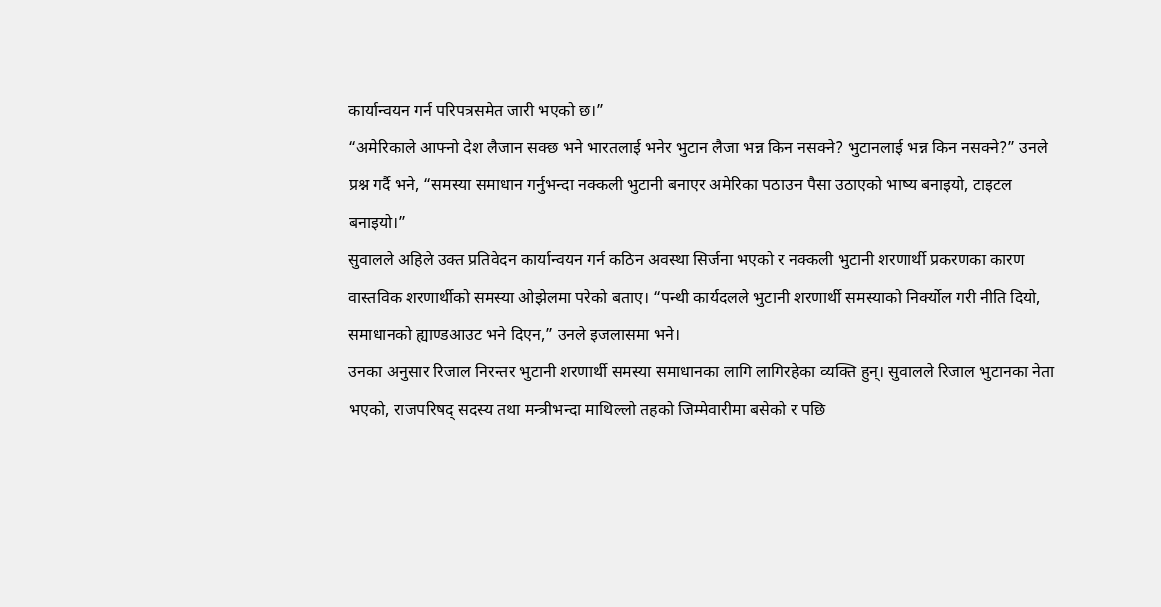कार्यान्वयन गर्न परिपत्रसमेत जारी भएको छ।”
“अमेरिकाले आफ्नो देश लैजान सक्छ भने भारतलाई भनेर भुटान लैजा भन्न किन नसक्ने? भुटानलाई भन्न किन नसक्ने?” उनले प्रश्न गर्दै भने, “समस्या समाधान गर्नुभन्दा नक्कली भुटानी बनाएर अमेरिका पठाउन पैसा उठाएको भाष्य बनाइयो, टाइटल बनाइयो।”
सुवालले अहिले उक्त प्रतिवेदन कार्यान्वयन गर्न कठिन अवस्था सिर्जना भएको र नक्कली भुटानी शरणार्थी प्रकरणका कारण वास्तविक शरणार्थीको समस्या ओझेलमा परेको बताए। “पन्थी कार्यदलले भुटानी शरणार्थी समस्याको निर्क्योल गरी नीति दियो, समाधानको ह्याण्डआउट भने दिएन,” उनले इजलासमा भने।
उनका अनुसार रिजाल निरन्तर भुटानी शरणार्थी समस्या समाधानका लागि लागिरहेका व्यक्ति हुन्। सुवालले रिजाल भुटानका नेता भएको, राजपरिषद् सदस्य तथा मन्त्रीभन्दा माथिल्लो तहको जिम्मेवारीमा बसेको र पछि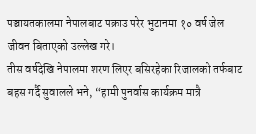पञ्चायतकालमा नेपालबाट पक्राउ परेर भुटानमा १० वर्ष जेल जीवन बिताएको उल्लेख गरे।
तीस वर्षदेखि नेपालमा शरण लिएर बसिरहेका रिजालको तर्फबाट बहस गर्दै सुवालले भने, “हामी पुनर्वास कार्यक्रम मात्रै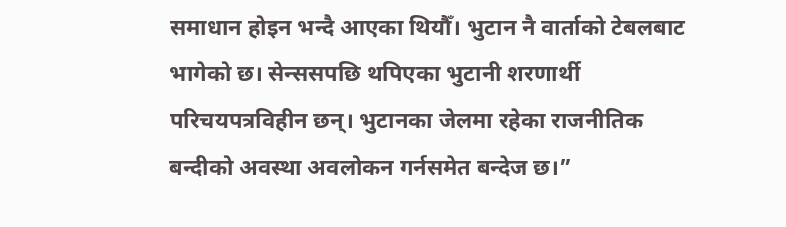समाधान होइन भन्दै आएका थियौँ। भुटान नै वार्ताको टेबलबाट भागेको छ। सेन्ससपछि थपिएका भुटानी शरणार्थी परिचयपत्रविहीन छन्। भुटानका जेलमा रहेका राजनीतिक बन्दीको अवस्था अवलोकन गर्नसमेत बन्देज छ।”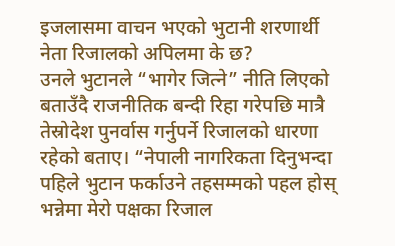इजलासमा वाचन भएको भुटानी शरणार्थी नेता रिजालको अपिलमा के छ?
उनले भुटानले “भागेर जित्ने” नीति लिएको बताउँदै राजनीतिक बन्दी रिहा गरेपछि मात्रै तेस्रोदेश पुनर्वास गर्नुपर्ने रिजालको धारणा रहेको बताए। “नेपाली नागरिकता दिनुभन्दा पहिले भुटान फर्काउने तहसम्मको पहल होस् भन्नेमा मेरो पक्षका रिजाल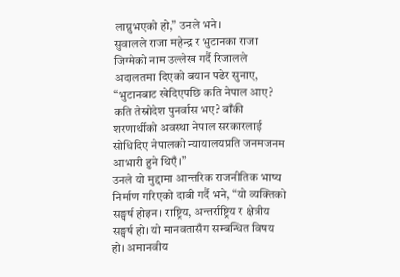लाग्नुभएको हो,” उनले भने।
सुवालले राजा महेन्द्र र भुटानका राजा जिग्मेको नाम उल्लेख गर्दै रिजालले अदालतमा दिएको बयान पढेर सुनाए, “भुटानबाट खेदिएपछि कति नेपाल आए? कति तेस्रोदेश पुनर्वास भए? बाँकी शरणार्थीको अवस्था नेपाल सरकारलाई सोधिदिए नेपालको न्यायालयप्रति जनमजनम आभारी हुने थिएँ।”
उनले यो मुद्दामा आन्तरिक राजनीतिक भाष्य निर्माण गरिएको दाबी गर्दै भने, “यो व्यक्तिको सङ्घर्ष होइन। राष्ट्रिय, अन्तर्राष्ट्रिय र क्षेत्रीय सङ्घर्ष हो। यो मानवतासँग सम्बन्धित विषय हो। अमानवीय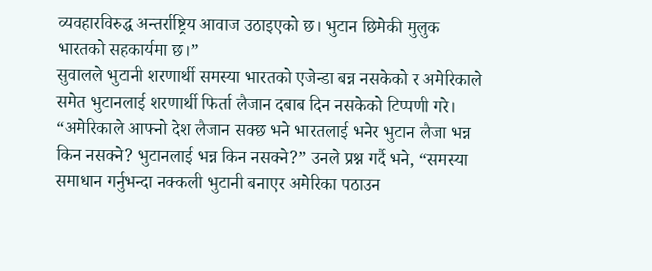व्यवहारविरुद्ध अन्तर्राष्ट्रिय आवाज उठाइएको छ। भुटान छिमेकी मुलुक भारतको सहकार्यमा छ।”
सुवालले भुटानी शरणार्थी समस्या भारतको एजेन्डा बन्न नसकेको र अमेरिकाले समेत भुटानलाई शरणार्थी फिर्ता लैजान दबाब दिन नसकेको टिप्पणी गरे। “अमेरिकाले आफ्नो देश लैजान सक्छ भने भारतलाई भनेर भुटान लैजा भन्न किन नसक्ने? भुटानलाई भन्न किन नसक्ने?” उनले प्रश्न गर्दै भने, “समस्या समाधान गर्नुभन्दा नक्कली भुटानी बनाएर अमेरिका पठाउन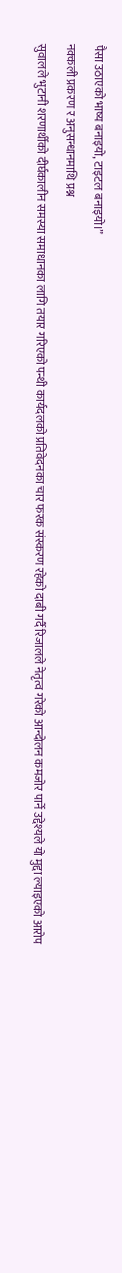पैसा उठाएको भाष्य बनाइयो, टाइटल बनाइयो।”
नक्कली प्रकरण र अनुसन्धानमाथि प्रश्न
सुवालले भुटानी शरणार्थीको दीर्घकालीन समस्या समाधानका लागि तयार गरिएको पन्थी कार्यदलको प्रतिवेदनका चार फरक संस्करण रहेको दाबी गर्दै रिजालले नेतृत्व गरेको आन्दोलन कमजोर पार्ने उद्देश्यले यो मुद्दा ल्याइएको आरोप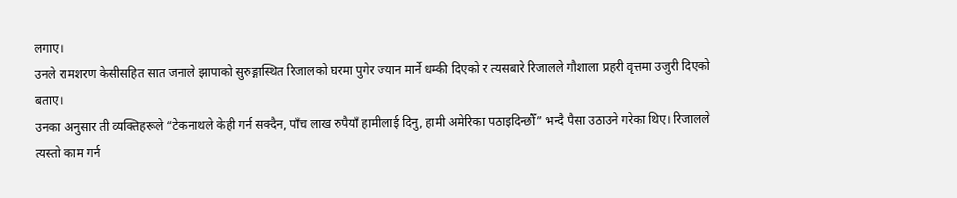लगाए।
उनले रामशरण केसीसहित सात जनाले झापाको सुरुङ्गास्थित रिजालको घरमा पुगेर ज्यान मार्ने धम्की दिएको र त्यसबारे रिजालले गौशाला प्रहरी वृत्तमा उजुरी दिएको बताए।
उनका अनुसार ती व्यक्तिहरूले “टेकनाथले केही गर्न सक्दैन, पाँच लाख रुपैयाँ हामीलाई दिनु, हामी अमेरिका पठाइदिन्छौँ” भन्दै पैसा उठाउने गरेका थिए। रिजालले त्यस्तो काम गर्न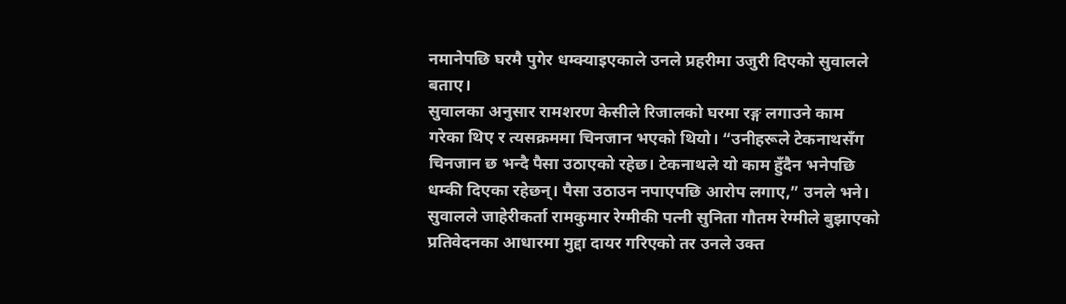नमानेपछि घरमै पुगेर धम्क्याइएकाले उनले प्रहरीमा उजुरी दिएको सुवालले बताए।
सुवालका अनुसार रामशरण केसीले रिजालको घरमा रङ्ग लगाउने काम गरेका थिए र त्यसक्रममा चिनजान भएको थियो। “उनीहरूले टेकनाथसँग चिनजान छ भन्दै पैसा उठाएको रहेछ। टेकनाथले यो काम हुँदैन भनेपछि धम्की दिएका रहेछन्। पैसा उठाउन नपाएपछि आरोप लगाए,” उनले भने।
सुवालले जाहेरीकर्ता रामकुमार रेग्मीकी पत्नी सुनिता गौतम रेग्मीले बुझाएको प्रतिवेदनका आधारमा मुद्दा दायर गरिएको तर उनले उक्त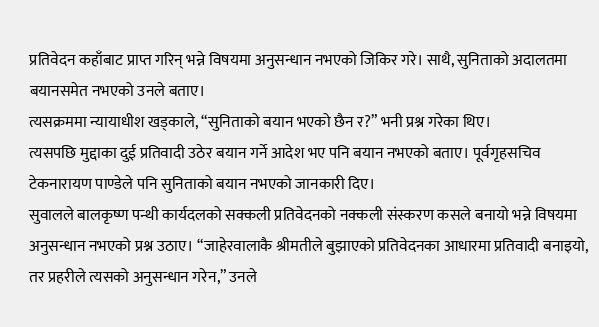प्रतिवेदन कहाँबाट प्राप्त गरिन् भन्ने विषयमा अनुसन्धान नभएको जिकिर गरे। साथै, सुनिताको अदालतमा बयानसमेत नभएको उनले बताए।
त्यसक्रममा न्यायाधीश खड्काले, “सुनिताको बयान भएको छैन र?” भनी प्रश्न गरेका थिए।
त्यसपछि मुद्दाका दुई प्रतिवादी उठेर बयान गर्ने आदेश भए पनि बयान नभएको बताए। पूर्वगृहसचिव टेकनारायण पाण्डेले पनि सुनिताको बयान नभएको जानकारी दिए।
सुवालले बालकृष्ण पन्थी कार्यदलको सक्कली प्रतिवेदनको नक्कली संस्करण कसले बनायो भन्ने विषयमा अनुसन्धान नभएको प्रश्न उठाए। “जाहेरवालाकै श्रीमतीले बुझाएको प्रतिवेदनका आधारमा प्रतिवादी बनाइयो, तर प्रहरीले त्यसको अनुसन्धान गरेन,” उनले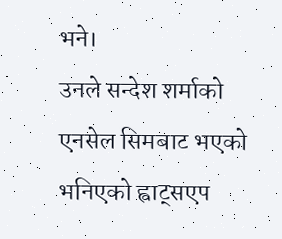भने।
उनले सन्देश शर्माको एनसेल सिमबाट भएको भनिएको ह्वाट्सएप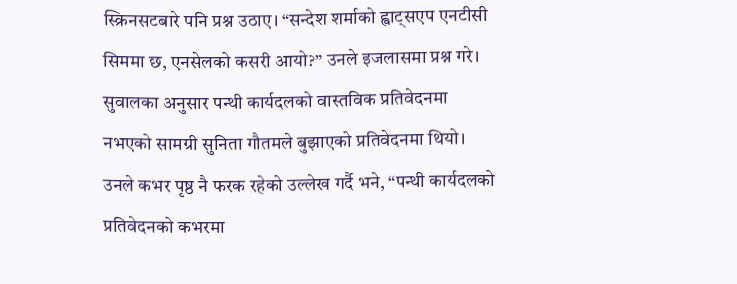स्क्रिनसटबारे पनि प्रश्न उठाए। “सन्देश शर्माको ह्वाट्सएप एनटीसी सिममा छ, एनसेलको कसरी आयो?” उनले इजलासमा प्रश्न गरे।
सुवालका अनुसार पन्थी कार्यदलको वास्तविक प्रतिवेदनमा नभएको सामग्री सुनिता गौतमले बुझाएको प्रतिवेदनमा थियो। उनले कभर पृष्ठ नै फरक रहेको उल्लेख गर्दै भने, “पन्थी कार्यदलको प्रतिवेदनको कभरमा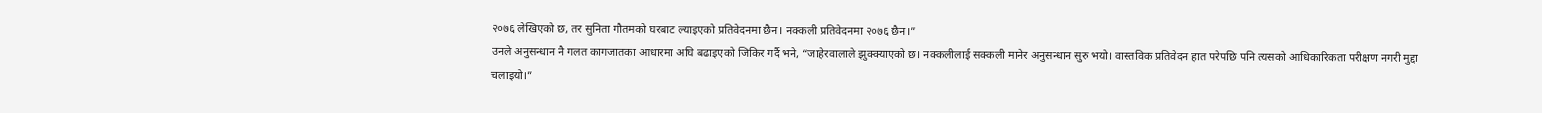२०७६ लेखिएको छ, तर सुनिता गौतमको घरबाट ल्याइएको प्रतिवेदनमा छैन। नक्कली प्रतिवेदनमा २०७६ छैन।”
उनले अनुसन्धान नै गलत कागजातका आधारमा अघि बढाइएको जिकिर गर्दै भने, “जाहेरवालाले झुक्क्याएको छ। नक्कलीलाई सक्कली मानेर अनुसन्धान सुरु भयो। वास्तविक प्रतिवेदन हात परेपछि पनि त्यसको आधिकारिकता परीक्षण नगरी मुद्दा चलाइयो।”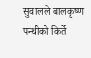सुवालले बालकृष्ण पन्थीको किर्ते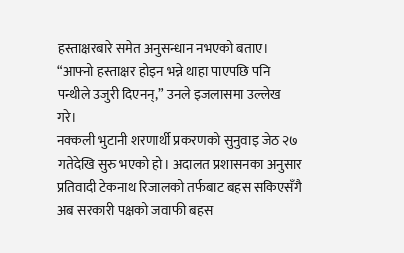हस्ताक्षरबारे समेत अनुसन्धान नभएको बताए। “आफ्नो हस्ताक्षर होइन भन्ने थाहा पाएपछि पनि पन्थीले उजुरी दिएनन्,” उनले इजलासमा उल्लेख गरे।
नक्कली भुटानी शरणार्थी प्रकरणको सुनुवाइ जेठ २७ गतेदेखि सुरु भएको हो। अदालत प्रशासनका अनुसार प्रतिवादी टेकनाथ रिजालको तर्फबाट बहस सकिएसँगै अब सरकारी पक्षको जवाफी बहस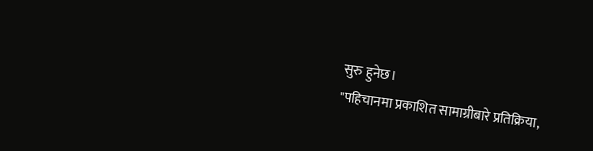सुरु हुनेछ।
"पहिचानमा प्रकाशित सामाग्रीबारे प्रतिक्रिया,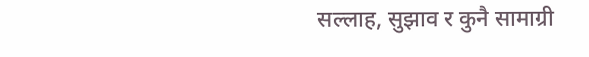सल्लाह, सुझाव र कुनै सामाग्री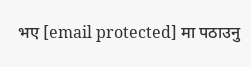भए [email protected] मा पठाउनु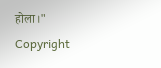होला।"
Copyright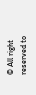© All right reserved to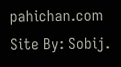pahichan.com Site By: Sobij.